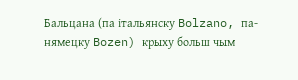Бальцана (па італьянску Bolzano, па-нямецку Bozen) крыху больш чым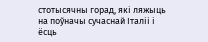стотысячны горад, які ляжыць на поўначы сучаснай Італіі і ёсць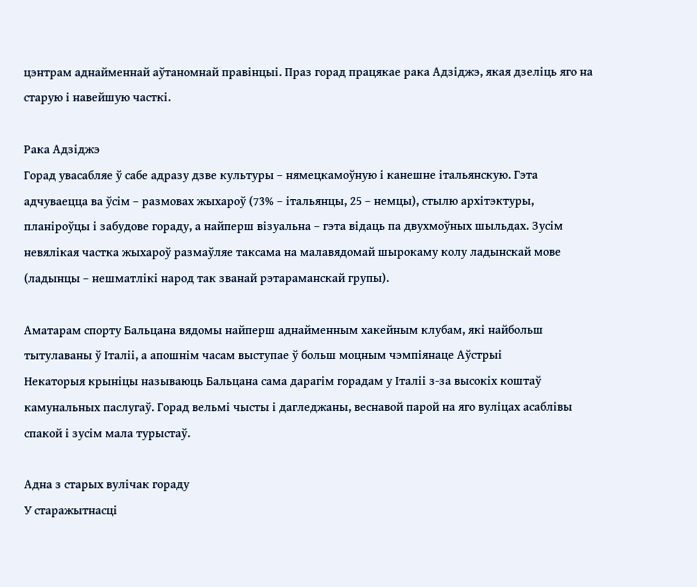цэнтрам аднайменнай аўтаномнай правінцыі. Праз горад працякае рака Адзіджэ, якая дзеліць яго на старую і навейшую часткі.

Рака Адзіджэ
Горад увасабляе ў сабе адразу дзве культуры – нямецкамоўную і канешне італьянскую. Гэта адчуваецца ва ўсім – размовах жыхароў (73% – італьянцы, 25 – немцы), стылю архітэктуры, планіроўцы і забудове гораду, а найперш візуальна – гэта відаць па двухмоўных шыльдах. Зусім невялікая частка жыхароў размаўляе таксама на малавядомай шырокаму колу ладынскай мове (ладынцы – нешматлікі народ так званай рэтараманскай групы).

Аматарам спорту Бальцана вядомы найперш аднайменным хакейным клубам, які найбольш тытулаваны ў Італіі, а апошнім часам выступае ў больш моцным чэмпіянаце Аўстрыі
Некаторыя крыніцы называюць Бальцана сама дарагім горадам у Італіі з-за высокіх коштаў камунальных паслугаў. Горад вельмі чысты і дагледжаны, веснавой парой на яго вуліцах асаблівы спакой і зусім мала турыстаў.

Адна з старых вулічак гораду
У старажытнасці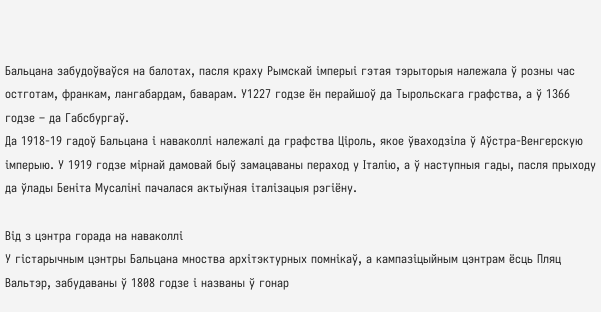Бальцана забудоўваўся на балотах, пасля краху Рымскай імперыі гэтая тэрыторыя належала ў розны час остготам, франкам, лангабардам, баварам. У1227 годзе ён перайшоў да Тырольскага графства, а ў 1366 годзе – да Габсбургаў.
Да 1918-19 гадоў Бальцана і наваколлі належалі да графства Ціроль, якое ўваходзіла ў Аўстра-Венгерскую імперыю. У 1919 годзе мірнай дамовай быў замацаваны пераход у Італію, а ў наступныя гады, пасля прыходу да ўлады Беніта Мусаліні пачалася актыўная італізацыя рэгіёну.

Від з цэнтра горада на наваколлі
У гістарычным цэнтры Бальцана мноства архітэктурных помнікаў, а кампазіцыйным цэнтрам ёсць Пляц Вальтэр, забудаваны ў 1808 годзе і названы ў гонар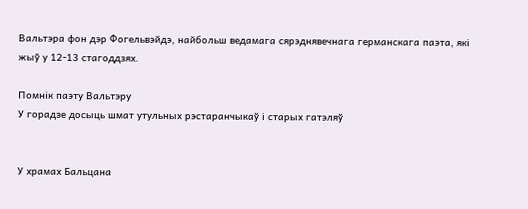Вальтэра фон дэр Фогельвэйдэ, найбольш ведамага сярэднявечнага германскага паэта, які жыў у 12-13 стагоддзях.

Помнік паэту Вальтэру
У горадзе досыць шмат утульных рэстаранчыкаў і старых гатэляў


У храмах Бальцана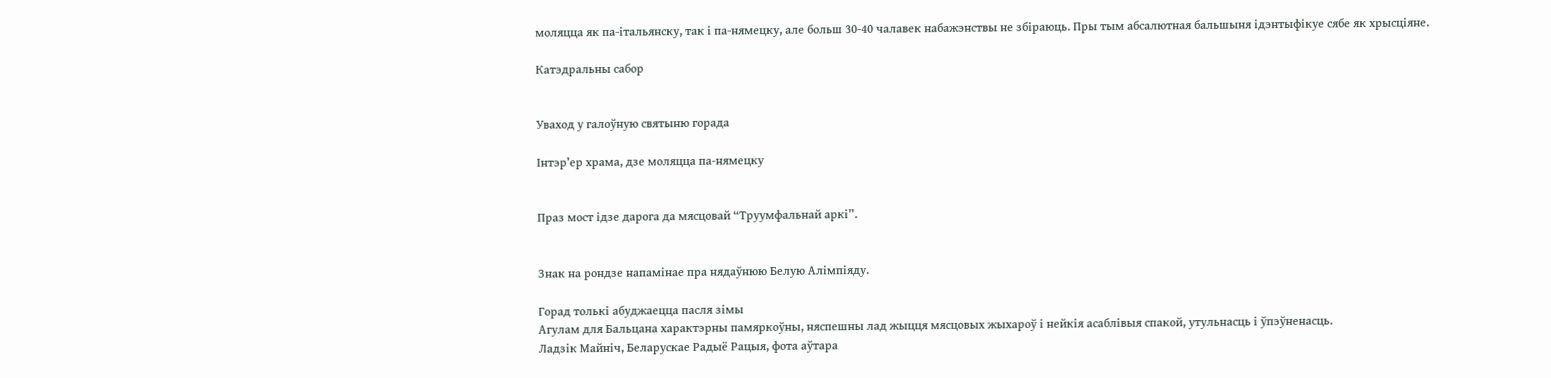моляцца як па-італьянску, так і па-нямецку, але больш 30-40 чалавек набажэнствы не збіраюць. Пры тым абсалютная бальшыня ідэнтыфікуе сябе як хрысціяне.

Катэдральны сабор


Уваход у галоўную святыню горада

Інтэр’ер храма, дзе моляцца па-нямецку


Праз мост ідзе дарога да мясцовай “Труумфальнай аркі”.


Знак на рондзе напамінае пра нядаўнюю Белую Алімпіяду.

Горад толькі абуджаецца пасля зімы
Агулам для Бальцана характэрны памяркоўны, няспешны лад жыцця мясцовых жыхароў і нейкія асаблівыя спакой, утульнасць і ўпэўненасць.
Ладзік Майніч, Беларускае Радыё Рацыя, фота аўтара